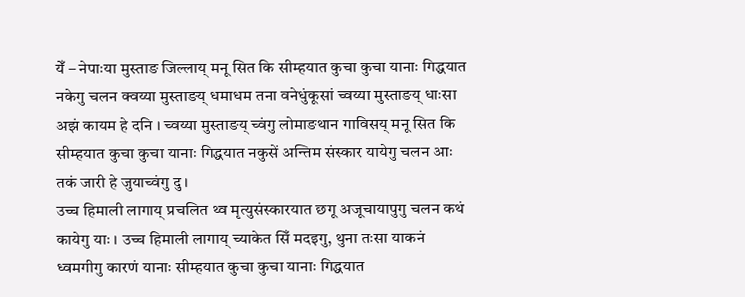येँ – नेपाःया मुस्ताङ जिल्लाय् मनू सित कि सीम्हयात कुचा कुचा यानाः गिद्धयात नकेगु चलन क्वय्या मुस्ताङय् धमाधम तना वनेधुंकूसां च्वय्या मुस्ताङय् धाःसा अझं कायम हे दनि । च्वय्या मुस्ताङय् च्वंगु लोमाङथान गाविसय् मनू सित कि सीम्हयात कुचा कुचा यानाः गिद्धयात नकुसें अन्तिम संस्कार यायेगु चलन आः तकं जारी हे जुयाच्वंगु दु ।
उच्च हिमाली लागाय् प्रचलित थ्व मृत्युसंस्कारयात छगू अजूचायापुगु चलन कथं कायेगु याः । उच्च हिमाली लागाय् च्याकेत सिँ मदइगु, थुना तःसा याकनं ध्वमगीगु कारणं यानाः सीम्हयात कुचा कुचा यानाः गिद्धयात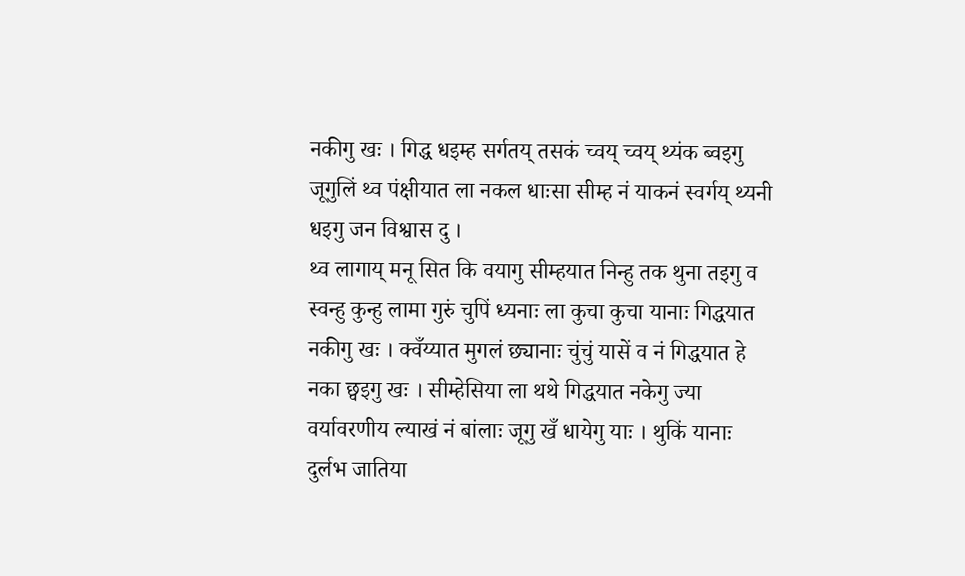नकीगु खः । गिद्ध धइम्ह सर्गतय् तसकं च्वय् च्वय् थ्यंक ब्वइगु जूगुलिं थ्व पंक्षीयात ला नकल धाःसा सीम्ह नं याकनं स्वर्गय् थ्यनी धइगु जन विश्वास दु ।
थ्व लागाय् मनू सित कि वयागु सीम्हयात निन्हु तक थुना तइगु व स्वन्हु कुन्हु लामा गुरुं चुपिं ध्यनाः ला कुचा कुचा यानाः गिद्धयात नकीगु खः । क्वँय्यात मुगलं छ्यानाः चुंचुं यासें व नं गिद्धयात हे नका छ्वइगु खः । सीम्हेसिया ला थथे गिद्धयात नकेगु ज्या वर्यावरणीय ल्याखं नं बांलाः जूगु खँ धायेगु याः । थुकिं यानाः दुर्लभ जातिया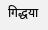गिद्धया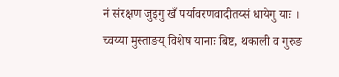नं संरक्षण जुइगु खँ पर्यावरणवादीतय्सं धायेगु याः ।
च्वय्या मुस्ताङय् विशेष यानाः बिष्ट, थकाली व गुरुङ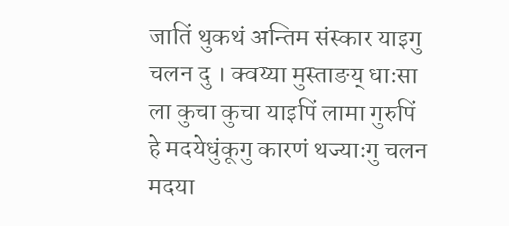जातिं थुकथं अन्तिम संस्कार याइगु चलन दु । क्वय्या मुस्ताङय् धाःसा ला कुचा कुचा याइपिं लामा गुरुपिं हे मदयेधुंकूगु कारणं थज्याःगु चलन मदया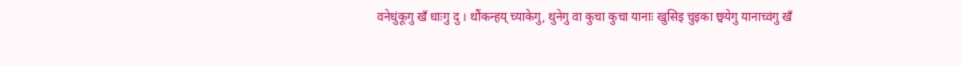वनेधुंकूगु खँ धाःगु दु । थौंकन्हय् च्याकेगु, थुनेगु वा कुचा कुचा यानाः खुसिइ चुइका छ्वयेगु यानाच्वंगु खँ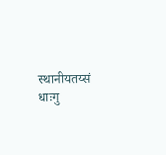स्थानीयतय्सं धाःगु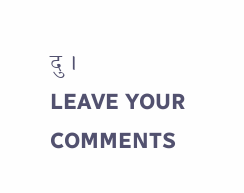दु ।
LEAVE YOUR COMMENTS